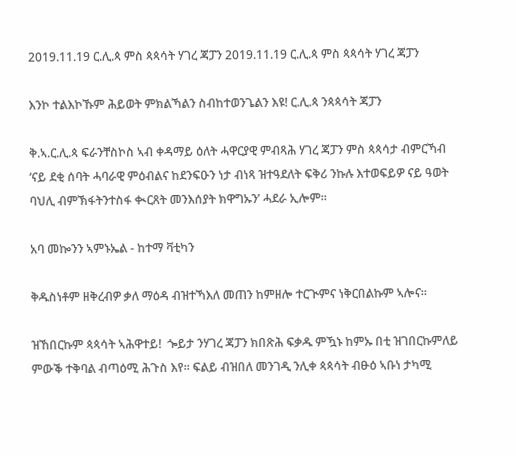2019.11.19 ር.ሊ.ጳ ምስ ጳጳሳት ሃገረ ጃፓን 2019.11.19 ር.ሊ.ጳ ምስ ጳጳሳት ሃገረ ጃፓን

እንኮ ተልእኮኹም ሕይወት ምክልኻልን ስብከተወንጌልን እዩ! ር.ሊ.ጳ ንጳጳሳት ጃፓን

ቅ.ኣ.ር.ሊ.ጳ ፍራንቸስኮስ ኣብ ቀዳማይ ዕለት ሓዋርያዊ ምብጻሕ ሃገረ ጃፓን ምስ ጳጳሳታ ብምርኻብ ‘ናይ ደቂ ሰባት ሓባራዊ ምዕብልና ከደንፍዑን ነታ ብነጻ ዝተዓደለት ፍቅሪ ንኩሉ እተወፍይዎ ናይ ዓወት ባህሊ ብምኽፋትንተስፋ ቊርጸት መንእሰያት ክዋግኡን’ ሓደራ ኢሎም።

አባ መኰንን ኣምኑኤል - ከተማ ቫቲካን

ቅዱስነቶም ዘቅረብዎ ቃለ ማዕዳ ብዝተኻእለ መጠን ከምዘሎ ተርጒምና ነቅርበልኩም ኣሎና።

ዝኸበርኩም ጳጳሳት ኣሕዋተይ!  ጐይታ ንሃገረ ጃፓን ክበጽሕ ፍቃዱ ምዃኑ ከምኡ በቲ ዝገበርኩምለይ ምውቕ ተቅባል ብጣዕሚ ሕጉስ እየ። ፍልይ ብዝበለ መንገዲ ንሊቀ ጳጳሳት ብፁዕ ኣቡነ ታካሚ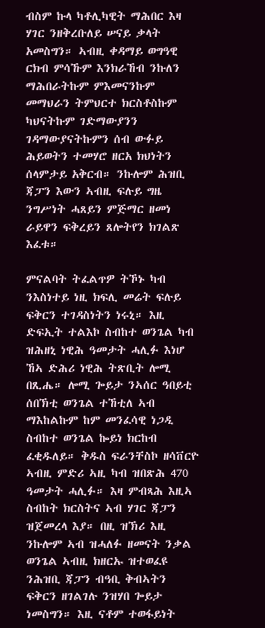ብስም ኩላ ካቶሊካዊት ማሕበር እዛ ሃገር ንዘቅረቡለይ ሠናይ ቃላት አመስግን። ኣብዚ ቀዳማይ ወግዓዊ ርክብ ምሳኹም እንክራኸብ ንኩለን ማሕበራትኩም ምእመናንኩም መማህራን ትምህርተ ክርስቶስኩም ካህናትኩም ገድማውያንን ገዳማውያናትኩምን ሰብ ውፉይ ሕይወትን ተመሃሮ ዘርአ ክህነትን ሰላምታይ አቅርብ። ንኩሎም ሕዝቢ ጃፓን እውን ኣብዚ ፍሉይ ግዜ ንግሥነት ሓጸይን ምጅማር ዘመነ ራይዋን ፍቅረይን ጸሎትየን ክገልጽ እፈቱ።

ምናልባት ትፈልጥዎ ትኾኑ ካብ ንእስነተይ ነዚ ክፍሊ መሬት ፍሉይ ፍቅርን ተገዳስነትን ነሩኒ። እዚ ድፍኢት ተልእኮ ስብከተ ወንጌል ካብ ዝሕዘኒ ነዊሕ ዓመታት ሓሊፉ እነሆ ኸኣ ድሕሪ ነዊሕ ትጽቢት ሎሚ በጺሔ። ሎሚ ጐይታ ንኣሰር ዓበይቲ ሰበኽቲ ወንጌል ተኸቲለ ኣብ ማእከልኩም ከም መንፈሳዊ ነጋዲ ስብከተ ወንጌል ኰይነ ክርከብ ፈቂዱለይ። ቅዱስ ፍራንቸስኮ ዘሳቨርዮ ኣብዚ ምድሪ ኣዚ ካብ ዝበጽሕ 470 ዓመታት ሓሊፉ። እዛ ምብጻሕ እዚኣ ስብከት ክርስትና ኣብ ሃገር ጃፓን ዝጀመረላ እያ። በዚ ዝኽሪ እዚ ንኩሎም ኣብ ዝሓለፉ ዘመናት ንቃል ወንጌል ኣብዚ ክዘርኡ ዝተወፈዩ ንሕዝቢ ጃፓን ብዓቢ ቅብኣትን ፍቅርን ዘገልገሉ ንዝሃበ ጐይታ ነመስግን። እዚ ናቶም ተወፋይነት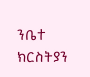ንቤተ ክርስትያን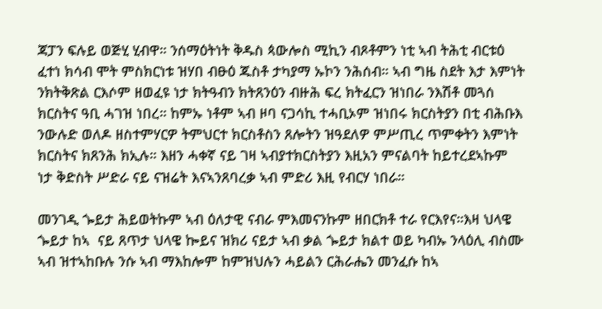ጃፓን ፍሉይ ወጅሂ ሂብዋ። ንሰማዕትነት ቅዱስ ጳውሎስ ሚኪን ብጾቶምን ነቲ ኣብ ትሕቲ ብርቱዕ ፈተነ ክሳብ ሞት ምስክርነቱ ዝሃበ ብፁዕ ጁስቶ ታካያማ ኡኮን ንሕሰብ። ኣብ ግዜ ስደት እታ እምነት ንክትቅጽል ርእሶም ዘወፈዩ ነታ ክትዓብን ክትጸንዕን ብዙሕ ፍረ ክትፈርን ዝነበራ ንእሽቶ መጓሰ ክርስትና ዓቢ ሓገዝ ነበረ። ከምኡ ነቶም ኣብ ዞባ ናጋሳኪ ተሓቢኦም ዝነበሩ ክርስትያን በቲ ብሕቡእ ንውሉድ ወለዶ ዘስተምሃርዎ ትምህርተ ክርስቶስን ጸሎትን ዝዓደለዎ ምሥጢረ ጥምቀትን እምነት ክርስትና ክጸንሕ ክኢሉ። እዘን ሓቀኛ ናይ ገዛ ኣብያተክርስትያን እዚአን ምናልባት ከይተረደኣኩም ነታ ቅድስት ሥድራ ናይ ናዝሬት እናኣንጸባረቃ ኣብ ምድሪ እዚ የብርሃ ነበራ።

መንገዲ ጐይታ ሕይወትኩም ኣብ ዕለታዊ ናብራ ምእመናንኩም ዘበርክቶ ተራ የርእየና።እዛ ህላዌ ጐይታ ከኣ  ናይ ጸጥታ ህላዌ ኰይና ዝክሪ ናይታ ኣብ ቃል ጐይታ ክልተ ወይ ካብኡ ንላዕሊ ብስሙ ኣብ ዝተኣከቡሉ ንሱ ኣብ ማእከሎም ከምዝህሉን ሓይልን ርሕራሔን መንፈሱ ከኣ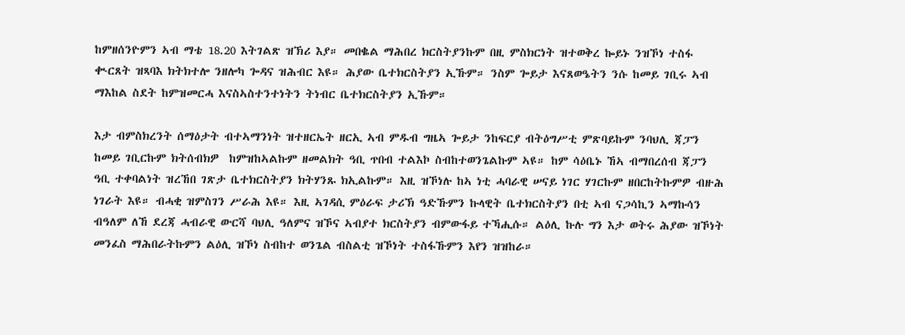ከምዘሰንዮምን ኣብ ማቴ 18.20 እትገልጽ ዝኽሪ እያ። መበቈል ማሕበረ ክርስትያንኩም በዚ ምስክርነት ዝተወቅረ ኰይኑ ንዝኾነ ተስፋ ቊርጸት ዝጻባእ ክትክተሎ ንዘሎካ ጐዳና ዝሕብር እዩ። ሕያው ቤተክርስትያን ኢኹም። ንስም ጐይታ እናጸወዔትን ንሱ ከመይ ገቢሩ ኣብ ማእከል ስደት ከምዝመርሓ እናስኣስተንተነትን ትነብር ቤተክርስትያን ኢኹም።

እታ ብምስክረንት ሰማዕታት ብተኣማንነት ዝተዘርኤት ዘርኢ ኣብ ምዱብ ግዜኣ ጐይታ ንከፍርያ ብትዕግሥቲ ምጽባይኩም ንባህሊ ጃፓን ከመይ ገቢርኩም ክትሰብክዎ  ከምዝከኣልኩም ዘመልክት ዓቢ ጥበብ ተልእኮ ስብከተወንጌልኩም ኣዩ። ከም ሳዕቤኑ ኸኣ ብማበረሰብ ጃፓን ዓቢ ተቀባልነት ዝረኸበ ገጽታ ቤተክርስትያን ክትሃንጹ ክኢልኩም። እዚ ዝኾነሉ ከኣ ነቲ ሓባራዊ ሠናይ ነገር ሃገርኩም ዘበርከትኩምዎ ብዙሕ ነገራት እዩ። ብሓቂ ዝምስገን ሥራሕ እዩ። እዚ ኣገዳሲ ምዕራፍ ታሪኽ ዓድኹምን ኩላዊት ቤተክርስትያን በቲ ኣብ ናጋሳኪን ኣማኩሳን ብዓለም ለኸ ደረጃ ሓብራዊ ውርሻ ባህሊ ዓለምና ዝኾና ኣብያተ ክርስትያን ብምውፋይ ተኻሒሱ። ልዕሊ ኩሉ ግን እታ ወትሩ ሕያው ዝኾነት መንፈስ ማሕበራትኩምን ልዕሊ ዝኾነ ስብከተ ወንጌል ብስልቲ ዝኾነት ተስፋኹምን እየን ዝዝከራ።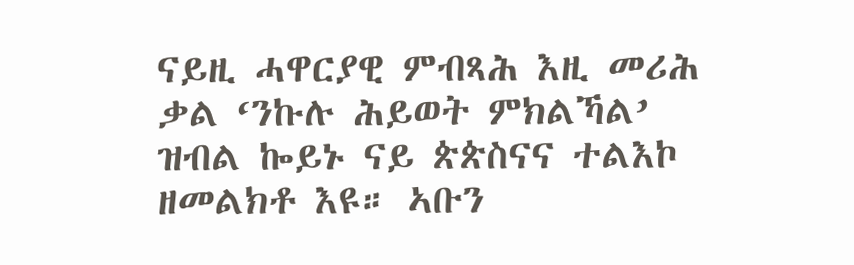ናይዚ ሓዋርያዊ ምብጻሕ እዚ መሪሕ ቃል ‘ንኩሉ ሕይወት ምክልኻል’ ዝብል ኰይኑ ናይ ጵጵስናና ተልእኮ ዘመልክቶ እዩ። ኣቡን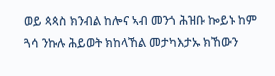ወይ ጳጳስ ክንብል ከሎና ኣብ መንጎ ሕዝቡ ኰይኑ ከም ጓሳ ንኩሉ ሕይወት ክከላኸል መታካእታኡ ክኸውን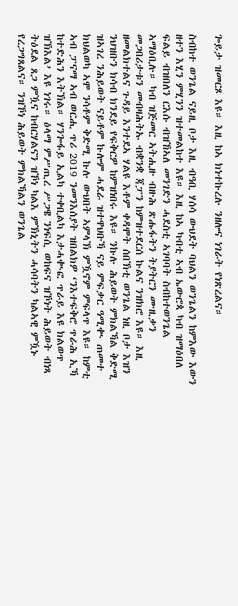ጐይታ ዝመርጾ እዩ። እዚ ከኣ ክነተኩረሉ ንዘሎና ነገራት የነጽረልና።

ስብከተ ወንጌል ናይዚ ቦታ እዚ ብዓቢ ሃሰሳ ውህደት ባህልን ወንጌልን ከምእው እውን ዘተን እሂን ምሂንን ዝተመልከተ እዩ። እዚ ከኣ ካብቲ ኣብ ኤውሮጳ ካብ ዝማዕበለ ፍልይ ብዝበለን ርእሱ ብዝኸኣለ መንገድን ሓደስቲ ኣገባባት ስብከተወንጌል ኣማዕቢሉ። ካብ ዝጅመር ኣትሒዙ ብዙሕ ጽሑፋትን ትያትርን ሙዚቃን መጋበሪታቱን መብዛሕትኡ ብቋንቋ ጃፓን ከምዝተደርሰ ኩልና ንዝክሮ እዩ። እዚ ዘመልክተልና ጉዳይ እንተደኣ ሃልዩ እቶም ቀዳሞት ሰበኽቲ ወንጌል ነዚ ቦታ እዝን ንህዝቡን ክሳብ ክንደይ የፍቅርዎ ከምዝነበሩ እዩ። ንኩሉ ሕይወት ምክልኻል ቅድሚ ዝኣገረ ንሕይወት ናይቶም ኩሎም ሓደራ ዝተዋህቡኻ ናይ ምፍቃር ዓሚቊ ጠመተ ክህልወካ ኣሞ ንሳቶም ቅድሚ ኩሉ ውህበት ኣምላኽ ምዃኖም ምፍላጥ እዩ። ከምቲ ኣብ ፓናማ ኣብ ወርሒ ጥሪ 2019 ንመንእሰያት ዝበልክዎ ‘ንእተፍቅሮ ጥራሕ ኢኻ ከተድሕን እትኽል። ሃንጐፋይ ኢልካ ተቀቢልካ እታሓቊፎ ጥራይ እዩ ክልወጥ ዝኽእል’ እዩ ነገሩ። ዕላማ ምሥጢረ ሥጋዌ ንነፍሲ ወከፍና ዝኾነት ሕይወት ብነጻ ትዕደል ጸጋ ምዃና ከብርሃልናን ዝኾነ ካልእ ምኽኒትን ሓሳባትን ካልኣዊ ምዃኑ የረጋግጸልና። ንዝኾነ ሕይወት ምክልኻልን ወንጌል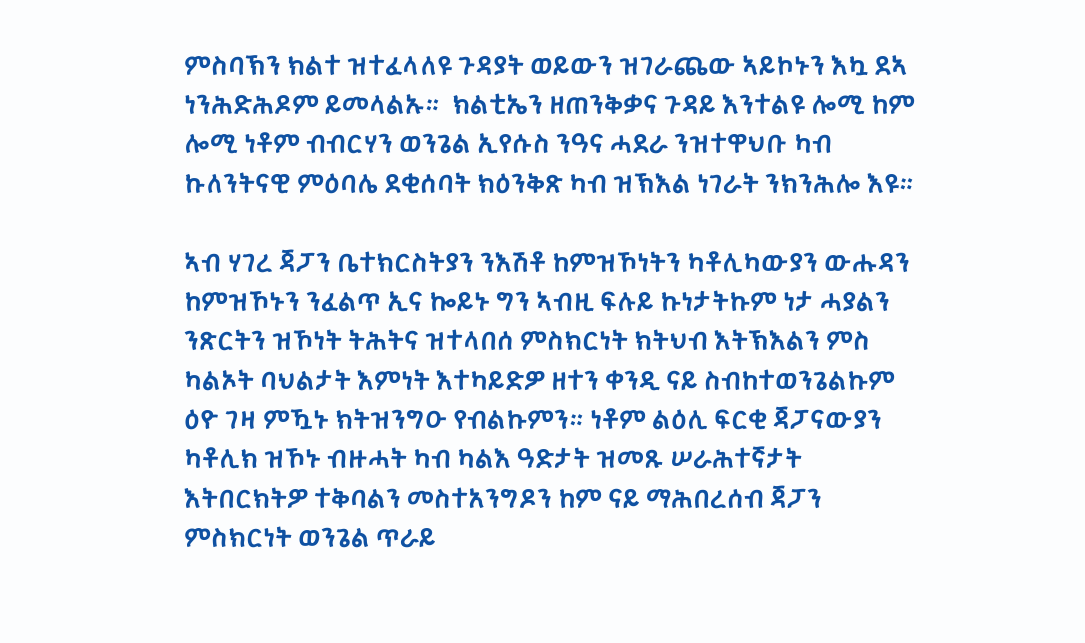ምስባኽን ክልተ ዝተፈላለዩ ጉዳያት ወይውን ዝገራጨው ኣይኮኑን እኳ ደኣ ነንሕድሕዶም ይመላልኡ።  ክልቲኤን ዘጠንቅቃና ጉዳይ እንተልዩ ሎሚ ከም ሎሚ ነቶም ብብርሃን ወንጌል ኢየሱስ ንዓና ሓደራ ንዝተዋህቡ ካብ ኩለንትናዊ ምዕባሌ ደቂሰባት ክዕንቅጽ ካብ ዝኽእል ነገራት ንክንሕሎ እዩ።

ኣብ ሃገረ ጃፓን ቤተክርስትያን ንእሽቶ ከምዝኾነትን ካቶሊካውያን ውሑዳን ከምዝኾኑን ንፈልጥ ኢና ኰይኑ ግን ኣብዚ ፍሉይ ኩነታትኩም ነታ ሓያልን ንጽርትን ዝኾነት ትሕትና ዝተላበሰ ምስክርነት ክትህብ እትኽእልን ምስ ካልኦት ባህልታት እምነት እተካይድዎ ዘተን ቀንዲ ናይ ስብከተወንጌልኩም ዕዮ ገዛ ምዃኑ ክትዝንግዑ የብልኩምን። ነቶም ልዕሊ ፍርቂ ጃፓናውያን ካቶሊክ ዝኾኑ ብዙሓት ካብ ካልእ ዓድታት ዝመጹ ሠራሕተኛታት እትበርክትዎ ተቅባልን መስተአንግዶን ከም ናይ ማሕበረሰብ ጃፓን ምስክርነት ወንጌል ጥራይ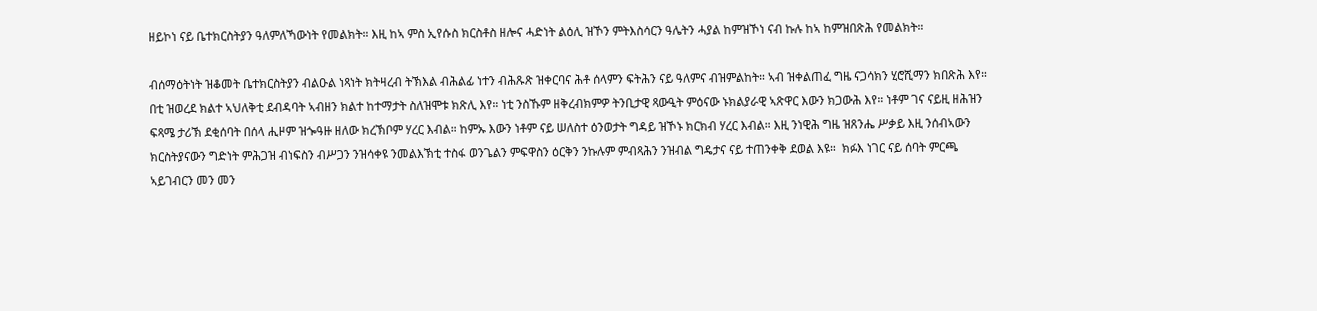ዘይኮነ ናይ ቤተክርስትያን ዓለምለኻውነት የመልክት። እዚ ከኣ ምስ ኢየሱስ ክርስቶስ ዘሎና ሓድነት ልዕሊ ዝኾን ምትእስሳርን ዓሌትን ሓያል ከምዝኾነ ናብ ኩሉ ከኣ ከምዝበጽሕ የመልክት።

ብሰማዕትነት ዝቆመት ቤተክርስትያን ብልዑል ነጻነት ክትዛረብ ትኽእል ብሕልፊ ነተን ብሕጹጽ ዝቀርባና ሕቶ ሰላምን ፍትሕን ናይ ዓለምና ብዝምልከት። ኣብ ዝቀልጠፈ ግዜ ናጋሳክን ሂሮሺማን ክበጽሕ እየ። በቲ ዝወረደ ክልተ ኣህለቅቲ ደብዳባት ኣብዘን ክልተ ከተማታት ስለዝሞቱ ክጽሊ እየ። ነቲ ንስኹም ዘቅረብክምዎ ትንቢታዊ ጻውዒት ምዕናው ኑክልያራዊ ኣጽዋር እውን ክጋውሕ እየ። ነቶም ገና ናይዚ ዘሕዝን ፍጻሜ ታሪኽ ደቂሰባት በሰላ ሒዞም ዝጐዓዙ ዘለው ክረኽቦም ሃረር እብል። ከምኡ እውን ነቶም ናይ ሠለስተ ዕንወታት ግዳይ ዝኾኑ ክርክብ ሃረር እብል። እዚ ንነዊሕ ግዜ ዝጸንሔ ሥቃይ እዚ ንሰብኣውን ክርስትያናውን ግድነት ምሕጋዝ ብነፍስን ብሥጋን ንዝሳቀዩ ንመልእኽቲ ተስፋ ወንጌልን ምፍዋስን ዕርቅን ንኩሉም ምብጻሕን ንዝብል ግዴታና ናይ ተጠንቀቅ ደወል እዩ።  ክፉእ ነገር ናይ ሰባት ምርጫ ኣይገብርን መን መን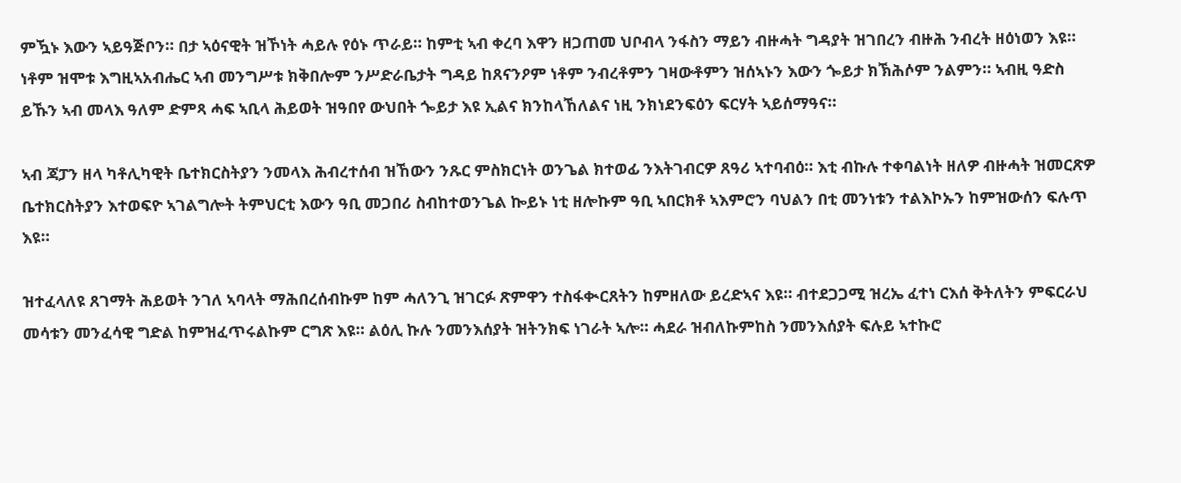ምዃኑ እውን ኣይዓጅቦን። በታ ኣዕናዊት ዝኾነት ሓይሉ የዕኑ ጥራይ። ከምቲ ኣብ ቀረባ እዋን ዘጋጠመ ህቦብላ ንፋስን ማይን ብዙሓት ግዳያት ዝገበረን ብዙሕ ንብረት ዘዕነወን እዩ። ነቶም ዝሞቱ እግዚኣአብሔር ኣብ መንግሥቱ ክቅበሎም ንሥድራቤታት ግዳይ ከጸናንዖም ነቶም ንብረቶምን ገዛውቶምን ዝሰኣኑን እውን ጐይታ ክኽሕሶም ንልምን። ኣብዚ ዓድስ ይኹን ኣብ መላእ ዓለም ድምጻ ሓፍ ኣቢላ ሕይወት ዝዓበየ ውህበት ጐይታ እዩ ኢልና ክንከላኸለልና ነዚ ንክነደንፍዕን ፍርሃት ኣይሰማዓና።

ኣብ ጃፓን ዘላ ካቶሊካዊት ቤተክርስትያን ንመላእ ሕብረተሰብ ዝኸውን ንጹር ምስክርነት ወንጌል ክተወፊ ንእትገብርዎ ጸዓሪ ኣተባብዕ። እቲ ብኩሉ ተቀባልነት ዘለዎ ብዙሓት ዝመርጽዎ ቤተክርስትያን እተወፍዮ ኣገልግሎት ትምህርቲ እውን ዓቢ መጋበሪ ስብከተወንጌል ኰይኑ ነቲ ዘሎኩም ዓቢ ኣበርክቶ ኣእምሮን ባህልን በቲ መንነቱን ተልእኮኡን ከምዝውሰን ፍሉጥ እዩ።

ዝተፈላለዩ ጸገማት ሕይወት ንገለ ኣባላት ማሕበረሰብኩም ከም ሓለንጊ ዝገርፉ ጽምዋን ተስፋቊርጸትን ከምዘለው ይረድኣና እዩ። ብተደጋጋሚ ዝረኤ ፈተነ ርእሰ ቅትለትን ምፍርራህ መሳቱን መንፈሳዊ ግድል ከምዝፈጥሩልኩም ርግጽ እዩ። ልዕሊ ኩሉ ንመንእሰያት ዝትንክፍ ነገራት ኣሎ። ሓደራ ዝብለኩምከስ ንመንእሰያት ፍሉይ ኣተኩሮ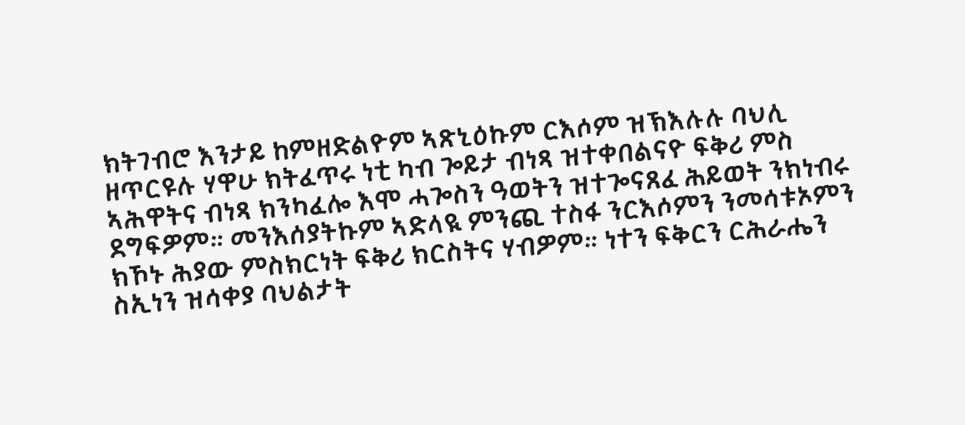ክትገብሮ እንታይ ከምዘድልዮም ኣጽኒዕኩም ርእሶም ዝኽእሉሉ ባህሊ ዘጥርዩሉ ሃዋሁ ክትፈጥሩ ነቲ ካብ ጐይታ ብነጻ ዝተቀበልናዮ ፍቅሪ ምስ ኣሕዋትና ብነጻ ክንካፈሎ እሞ ሓጐስን ዓወትን ዝተጐናጸፈ ሕይወት ንክነብሩ ደግፍዎም። መንእሰያትኩም ኣድላዪ ምንጪ ተስፋ ንርእሶምን ንመሳቱኦምን ክኾኑ ሕያው ምስክርነት ፍቅሪ ክርስትና ሃብዎም። ነተን ፍቅርን ርሕራሔን ስኢነን ዝሳቀያ ባህልታት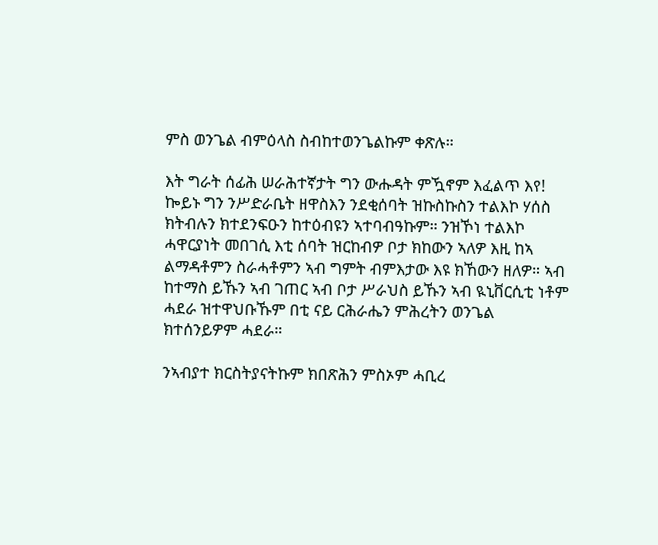ምስ ወንጌል ብምዕላስ ስብከተወንጌልኩም ቀጽሉ።

እት ግራት ሰፊሕ ሠራሕተኛታት ግን ውሑዳት ምዃኖም እፈልጥ እየ! ኰይኑ ግን ንሥድራቤት ዘዋስእን ንደቂሰባት ዝኩስኩስን ተልእኮ ሃሰስ ክትብሉን ክተደንፍዑን ከተዕብዩን ኣተባብዓኩም። ንዝኾነ ተልእኮ ሓዋርያነት መበገሲ እቲ ሰባት ዝርከብዎ ቦታ ክከውን ኣለዎ እዚ ከኣ ልማዳቶምን ስራሓቶምን ኣብ ግምት ብምእታው እዩ ክኸውን ዘለዎ። ኣብ ከተማስ ይኹን ኣብ ገጠር ኣብ ቦታ ሥራህስ ይኹን ኣብ ዪኒቨርሲቲ ነቶም ሓደራ ዝተዋህቡኹም በቲ ናይ ርሕራሔን ምሕረትን ወንጌል ክተሰንይዎም ሓደራ።

ንኣብያተ ክርስትያናትኩም ክበጽሕን ምስኦም ሓቢረ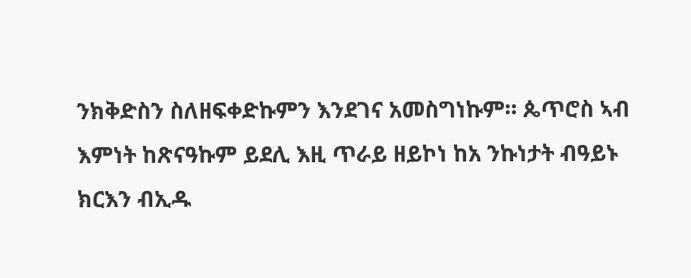ንክቅድስን ስለዘፍቀድኩምን እንደገና አመስግነኩም። ጴጥሮስ ኣብ እምነት ከጽናዓኩም ይደሊ እዚ ጥራይ ዘይኮነ ከአ ንኩነታት ብዓይኑ ክርእን ብኢዱ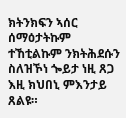ክትንክፍን ኣሰር ሰማዕታትኩም ተኸቲልኩም ንክትሕደሱን ስለዝኾነ ጐይታ ነዚ ጸጋ እዚ ክህበኒ ምእንታይ ጸልዩ።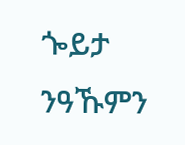ጐይታ ንዓኹምን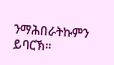ንማሕበራትኩምን ይባርኽ።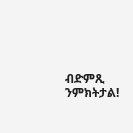ብድምጺ ንምክትታል!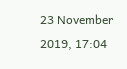23 November 2019, 17:04